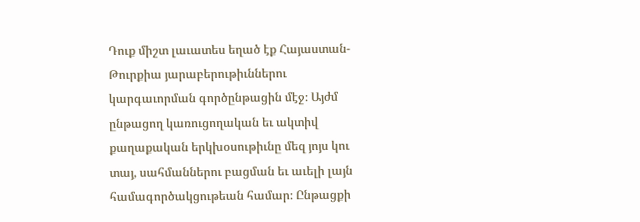Դուք միշտ լաւատես եղած էք Հայաստան- Թուրքիա յարաբերութիւններու կարգաւորման գործընթացին մէջ։ Այժմ ընթացող կառուցողական եւ ակտիվ քաղաքական երկխօսութիւնը մեզ յոյս կու տայ, սահմաններու բացման եւ աւելի լայն համագործակցութեան համար։ Ընթացքի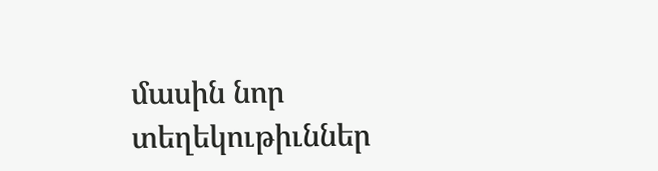մասին նոր տեղեկութիւններ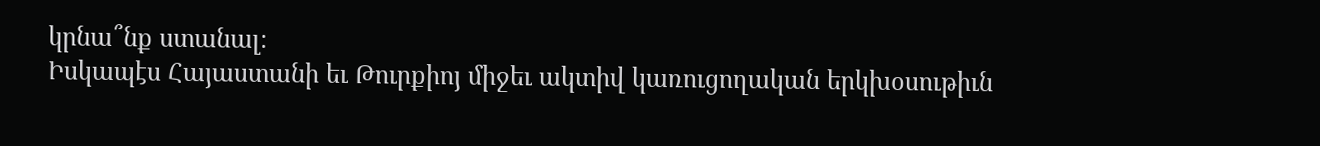կրնա՞նք ստանալ։
Իսկապէս Հայաստանի եւ Թուրքիոյ միջեւ ակտիվ կառուցողական երկխօսութիւն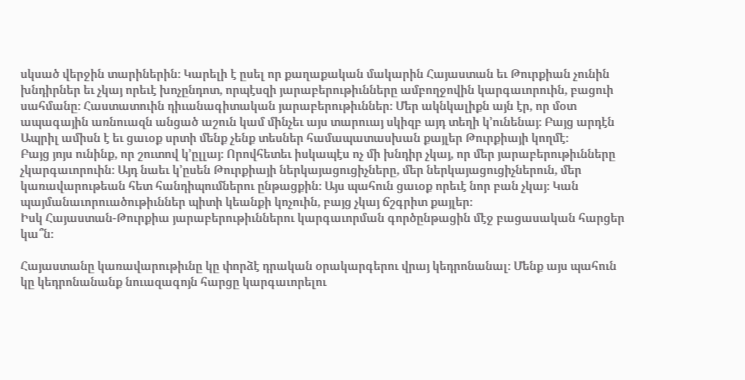սկսած վերջին տարիներին։ Կարելի է ըսել որ քաղաքական մակարին Հայաստան եւ Թուրքիան չունին խնդիրներ եւ չկայ որեւէ խոչընդոտ, որպէսզի յարաբերութիւնները ամբողջովին կարգաւորուին, բացուի սահմանը։ Հաստատուին դիւանագիտական յարաբերութիւններ։ Մեր ակնկալիքն այն էր, որ մօտ ապագային առնուազն անցած աշուն կամ մինչեւ այս տարուայ սկիզբ այդ տեղի կ՚ունենայ։ Բայց արդէն Ապրիլ ամիսն է եւ ցաւօք սրտի մենք չենք տեսներ համապատասխան քայլեր Թուրքիայի կողմէ։
Բայց յոյս ունինք, որ շուտով կ՚ըլլայ։ Որովհետեւ իսկապէս ոչ մի խնդիր չկայ, որ մեր յարաբերութիւնները չկարգաւորուին։ Այդ նաեւ կ՚ըսեն Թուրքիայի ներկայացուցիչները, մեր ներկայացուցիչներուն, մեր կառավարութեան հետ հանդիպումներու ընթացքին։ Այս պահուն ցաւօք որեւէ նոր բան չկայ։ Կան պայմանաւորուածութիւններ պիտի կեանքի կոչուին, բայց չկայ ճշգրիտ քայլեր։
Իսկ Հայաստան-Թուրքիա յարաբերութիւններու կարգաւորման գործընթացին մէջ բացասական հարցեր կա՞ն։

Հայաստանը կառավարութիւնը կը փորձէ դրական օրակարգերու վրայ կեդրոնանալ։ Մենք այս պահուն կը կեդրոնանանք նուազագոյն հարցը կարգաւորելու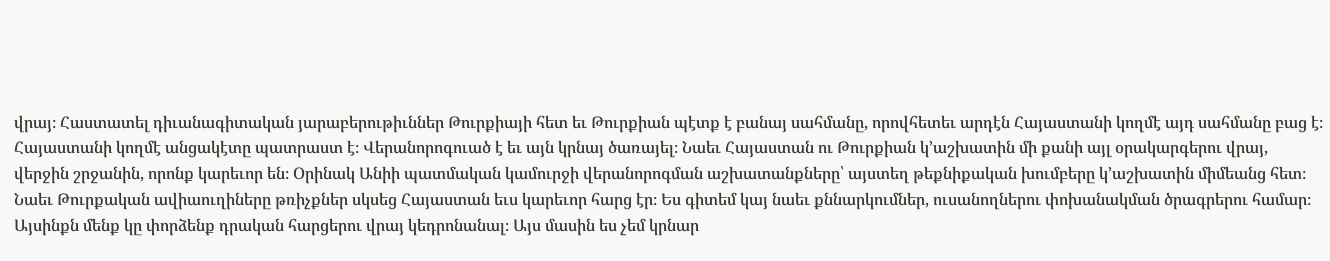վրայ։ Հաստատել դիւանագիտական յարաբերութիւններ Թուրքիայի հետ եւ Թուրքիան պէտք է բանայ սահմանը, որովհետեւ արդէն Հայաստանի կողմէ այդ սահմանը բաց է։ Հայաստանի կողմէ անցակէտը պատրաստ է։ Վերանորոգուած է եւ այն կրնայ ծառայել։ Նաեւ Հայաստան ու Թուրքիան կ՚աշխատին մի քանի այլ օրակարգերու վրայ, վերջին շրջանին, որոնք կարեւոր են։ Օրինակ Անիի պատմական կամուրջի վերանորոգման աշխատանքները՝ այստեղ թեքնիքական խումբերը կ՚աշխատին միմեանց հետ։
Նաեւ Թուրքական ավիաուղիները թռիչքներ սկսեց Հայաստան եւս կարեւոր հարց էր։ Ես գիտեմ կայ նաեւ քննարկումներ, ուսանողներու փոխանակման ծրագրերու համար։ Այսինքն մենք կը փորձենք դրական հարցերու վրայ կեդրոնանալ։ Այս մասին ես չեմ կրնար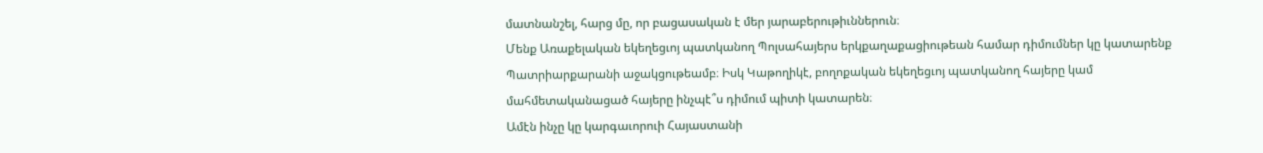մատնանշել, հարց մը, որ բացասական է մեր յարաբերութիւններուն։
Մենք Առաքելական եկեղեցւոյ պատկանող Պոլսահայերս երկքաղաքացիութեան համար դիմումներ կը կատարենք Պատրիարքարանի աջակցութեամբ։ Իսկ Կաթողիկէ, բողոքական եկեղեցւոյ պատկանող հայերը կամ մահմետականացած հայերը ինչպէ՞ս դիմում պիտի կատարեն։
Ամէն ինչը կը կարգաւորուի Հայաստանի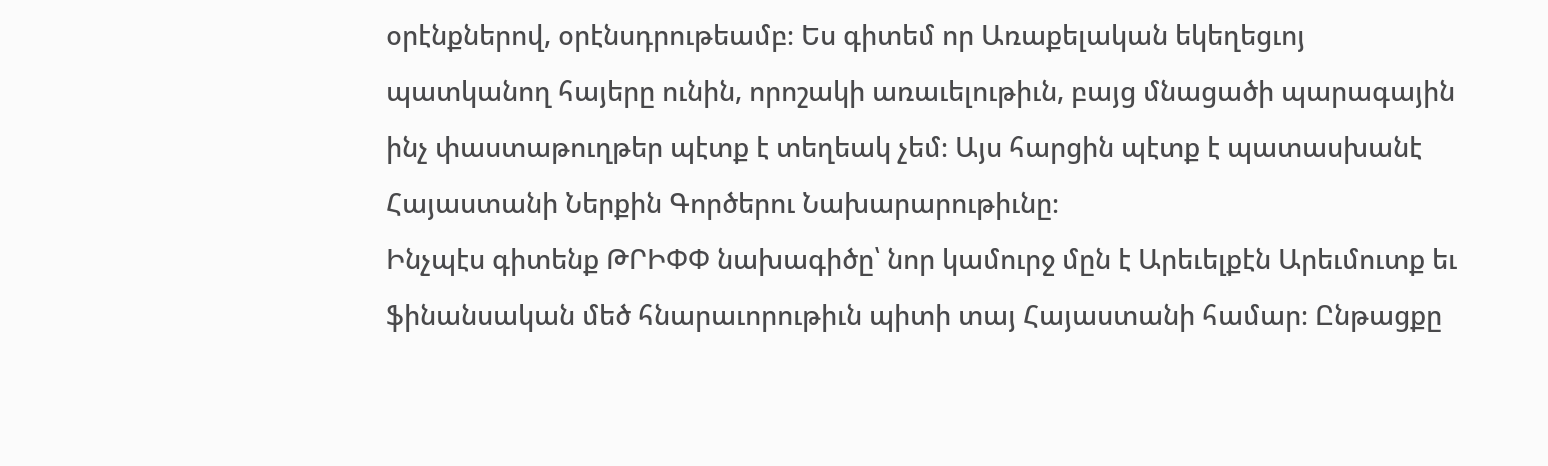օրէնքներով, օրէնսդրութեամբ։ Ես գիտեմ որ Առաքելական եկեղեցւոյ պատկանող հայերը ունին, որոշակի առաւելութիւն, բայց մնացածի պարագային ինչ փաստաթուղթեր պէտք է տեղեակ չեմ։ Այս հարցին պէտք է պատասխանէ Հայաստանի Ներքին Գործերու Նախարարութիւնը։
Ինչպէս գիտենք ԹՐԻՓՓ նախագիծը՝ նոր կամուրջ մըն է Արեւելքէն Արեւմուտք եւ ֆինանսական մեծ հնարաւորութիւն պիտի տայ Հայաստանի համար։ Ընթացքը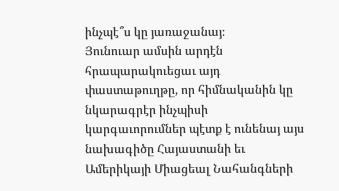ինչպէ՞ս կը յառաջանայ։
Յունուար ամսին արդէն հրապարակուեցաւ այդ փաստաթուղթը, որ հիմնականին կը նկարագրէր ինչպիսի կարգաւորումներ պէտք է ունենայ այս նախագիծը Հայաստանի եւ Ամերիկայի Միացեալ Նահանգների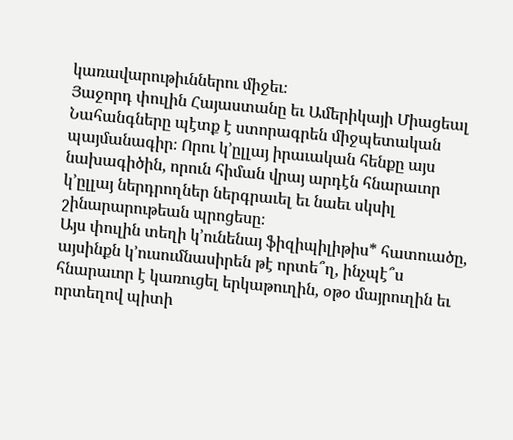կառավարութիւններու միջեւ։
Յաջորդ փուլին Հայաստանը եւ Ամերիկայի Միացեալ Նահանգները պէտք է ստորագրեն միջպետական պայմանագիր։ Որու կ՚ըլլայ իրաւական հենքը այս նախագիծին, որուն հիման վրայ արդէն հնարաւոր կ՚ըլլայ ներդրողներ ներգրաւել եւ նաեւ սկսիլ շինարարութեան պրոցեսը։
Այս փուլին տեղի կ՚ունենայ ֆիզիպիլիթիս* հատուածը, այսինքն կ՚ուսումնասիրեն թէ որտե՞ղ, ինչպէ՞ս հնարաւոր է կառուցել երկաթուղին, օթօ մայրուղին եւ որտեղով պիտի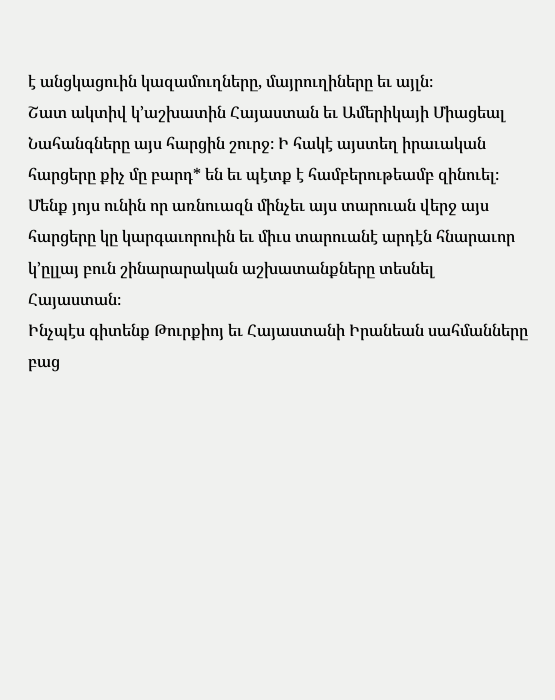է անցկացուին կազամուղները, մայրուղիները եւ այլն։
Շատ ակտիվ կ՚աշխատին Հայաստան եւ Ամերիկայի Միացեալ Նահանգները այս հարցին շուրջ։ Ի հակէ այստեղ իրաւական հարցերը քիչ մը բարդ* են եւ պէտք է համբերութեամբ զինուել։ Մենք յոյս ունին որ առնուազն մինչեւ այս տարուան վերջ այս հարցերը կը կարգաւորուին եւ միւս տարուանէ արդէն հնարաւոր կ՚ըլլայ բուն շինարարական աշխատանքները տեսնել Հայաստան։
Ինչպէս գիտենք Թուրքիոյ եւ Հայաստանի Իրանեան սահմանները բաց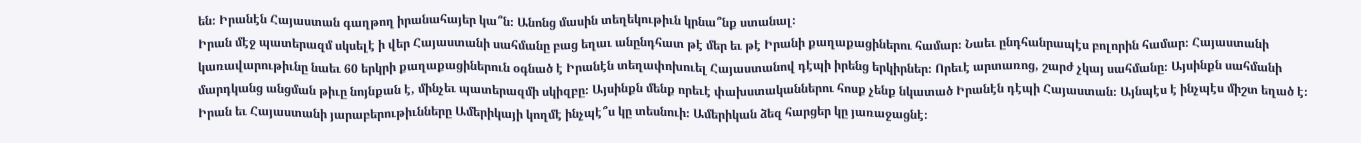են։ Իրանէն Հայաստան գաղթող իրանահայեր կա՞ն։ Անոնց մասին տեղեկութիւն կրնա՞նք ստանալ։
Իրան մէջ պատերազմ սկսելէ ի վեր Հայաստանի սահմանը բաց եղաւ անընդհատ թէ մեր եւ թէ Իրանի քաղաքացիներու համար։ Նաեւ ընդհանրապէս բոլորին համար։ Հայաստանի կառավարութիւնը նաեւ 60 երկրի քաղաքացիներուն օգնած է Իրանէն տեղափոխուել Հայաստանով դէպի իրենց երկիրներ։ Որեւէ արտառոց, շարժ չկայ սահմանը։ Այսինքն սահմանի մարդկանց անցման թիւը նոյնքան է, մինչեւ պատերազմի սկիզբը։ Այսինքն մենք որեւէ փախստականներու հոսք չենք նկատած Իրանէն դէպի Հայաստան։ Այնպէս է ինչպէս միշտ եղած է։
Իրան եւ Հայաստանի յարաբերութիւնները Ամերիկայի կողմէ ինչպէ՞ս կը տեսնուի։ Ամերիկան ձեզ հարցեր կը յառաջացնէ։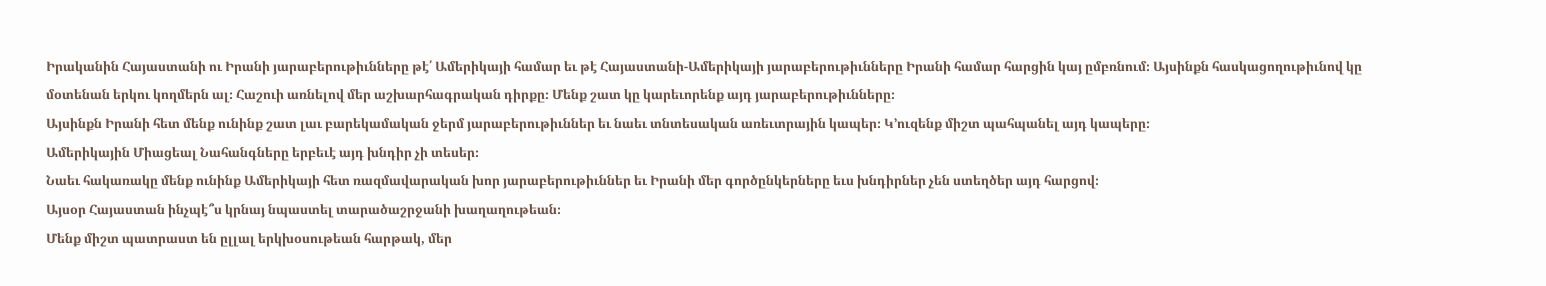Իրականին Հայաստանի ու Իրանի յարաբերութիւնները թէ՛ Ամերիկայի համար եւ թէ Հայաստանի-Ամերիկայի յարաբերութիւնները Իրանի համար հարցին կայ ըմբռնում։ Այսինքն հասկացողութիւնով կը մօտենան երկու կողմերն ալ։ Հաշուի առնելով մեր աշխարհագրական դիրքը։ Մենք շատ կը կարեւորենք այդ յարաբերութիւնները։
Այսինքն Իրանի հետ մենք ունինք շատ լաւ բարեկամական ջերմ յարաբերութիւններ եւ նաեւ տնտեսական առեւտրային կապեր։ Կ՚ուզենք միշտ պահպանել այդ կապերը։
Ամերիկային Միացեալ Նահանգները երբեւէ այդ խնդիր չի տեսեր։
Նաեւ հակառակը մենք ունինք Ամերիկայի հետ ռազմավարական խոր յարաբերութիւններ եւ Իրանի մեր գործընկերները եւս խնդիրներ չեն ստեղծեր այդ հարցով։
Այսօր Հայաստան ինչպէ՞ս կրնայ նպաստել տարածաշրջանի խաղաղութեան։
Մենք միշտ պատրաստ են ըլլալ երկխօսութեան հարթակ, մեր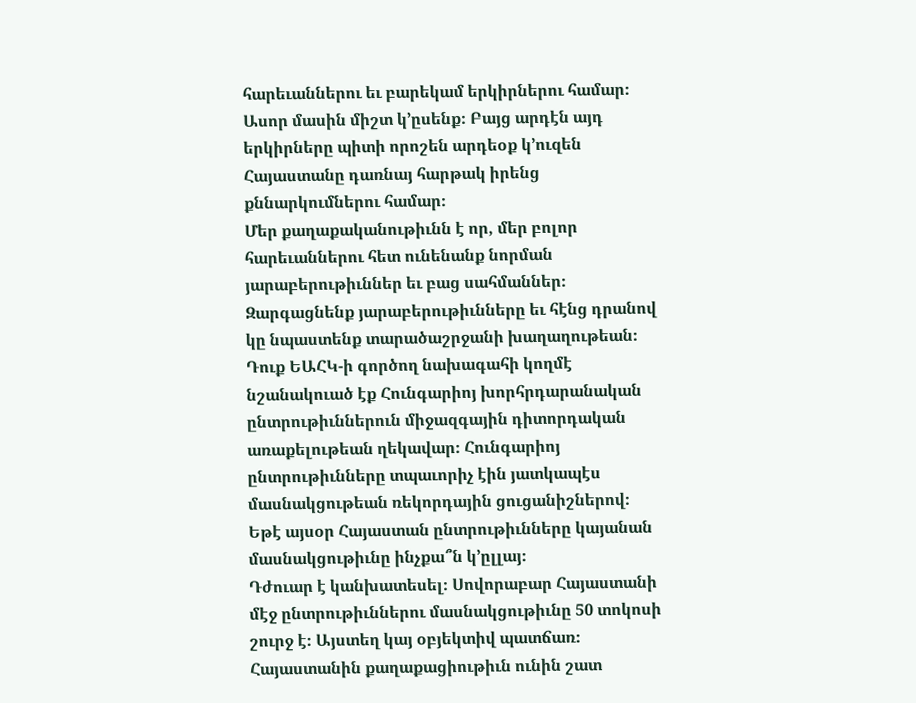հարեւաններու եւ բարեկամ երկիրներու համար։ Ասոր մասին միշտ կ՚ըսենք։ Բայց արդէն այդ երկիրները պիտի որոշեն արդեօք կ՚ուզեն Հայաստանը դառնայ հարթակ իրենց քննարկումներու համար։
Մեր քաղաքականութիւնն է որ, մեր բոլոր հարեւաններու հետ ունենանք նորման յարաբերութիւններ եւ բաց սահմաններ։ Զարգացնենք յարաբերութիւնները եւ հէնց դրանով կը նպաստենք տարածաշրջանի խաղաղութեան։
Դուք ԵԱՀԿ-ի գործող նախագահի կողմէ նշանակուած էք Հունգարիոյ խորհրդարանական ընտրութիւններուն միջազգային դիտորդական առաքելութեան ղեկավար։ Հունգարիոյ ընտրութիւնները տպաւորիչ էին յատկապէս մասնակցութեան ռեկորդային ցուցանիշներով։
Եթէ այսօր Հայաստան ընտրութիւնները կայանան մասնակցութիւնը ինչքա՞ն կ՚ըլլայ։
Դժուար է կանխատեսել։ Սովորաբար Հայաստանի մէջ ընտրութիւններու մասնակցութիւնը 50 տոկոսի շուրջ է։ Այստեղ կայ օբյեկտիվ պատճառ։ Հայաստանին քաղաքացիութիւն ունին շատ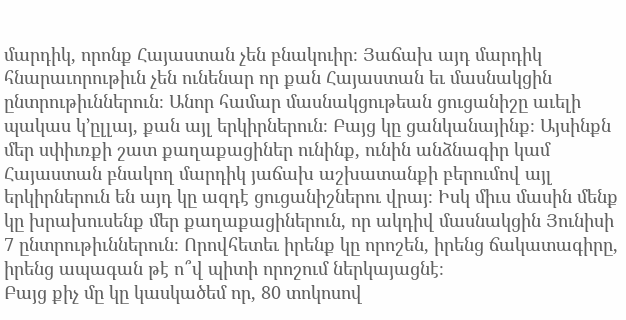մարդիկ, որոնք Հայաստան չեն բնակուիր։ Յաճախ այդ մարդիկ հնարաւորութիւն չեն ունենար որ քան Հայաստան եւ մասնակցին ընտրութիւններուն։ Անոր համար մասնակցութեան ցուցանիշը աւելի պակաս կ՚ըլլայ, քան այլ երկիրներուն։ Բայց կը ցանկանայինք։ Այսինքն մեր սփիւռքի շատ քաղաքացիներ ունինք, ունին անձնագիր կամ Հայաստան բնակող մարդիկ յաճախ աշխատանքի բերումով այլ երկիրներուն են այդ կը ազդէ ցուցանիշներու վրայ։ Իսկ միւս մասին մենք կը խրախուսենք մեր քաղաքացիներուն, որ ակդիվ մասնակցին Յունիսի 7 ընտրութիւններուն։ Որովհետեւ իրենք կը որոշեն, իրենց ճակատագիրը, իրենց ապագան թէ ո՞վ պիտի որոշում ներկայացնէ։
Բայց քիչ մը կը կասկածեմ որ, 80 տոկոսով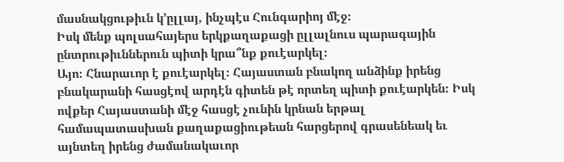մասնակցութիւն կ՚ըլլայ, ինչպէս Հունգարիոյ մէջ։
Իսկ մենք պոլսահայերս երկքաղաքացի ըլլալնուս պարագային ընտրութիւններուն պիտի կրա՞նք քուէարկել։
Այո։ Հնարաւոր է քուէարկել։ Հայաստան բնակող անձինք իրենց բնակարանի հասցէով արդէն գիտեն թէ որտեղ պիտի քուէարկեն։ Իսկ ովքեր Հայաստանի մէջ հասցէ չունին կրնան երթալ համապատասխան քաղաքացիութեան հարցերով գրասենեակ եւ այնտեղ իրենց ժամանակաւոր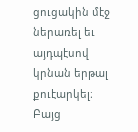ցուցակին մէջ ներառել եւ այդպէսով կրնան երթալ քուէարկել։ Բայց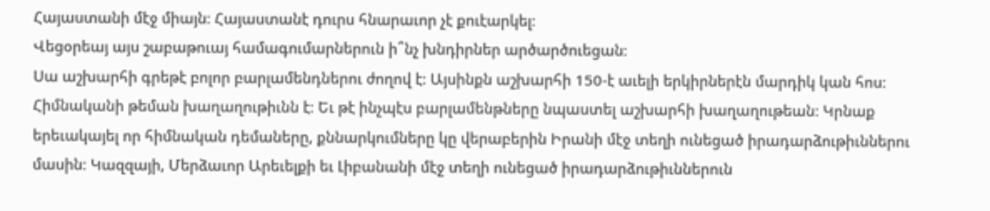Հայաստանի մէջ միայն։ Հայաստանէ դուրս հնարաւոր չէ քուէարկել։
Վեցօրեայ այս շաբաթուայ համագումարներուն ի՞նչ խնդիրներ արծարծուեցան։
Սա աշխարհի գրեթէ բոլոր բարլամենդներու ժողով է։ Այսինքն աշխարհի 150-է աւելի երկիրներէն մարդիկ կան հոս։ Հիմնականի թեման խաղաղութիւնն է։ Եւ թէ ինչպէս բարլամենթները նպաստել աշխարհի խաղաղութեան։ Կրնաք երեւակայել որ հիմնական դեմաները, քննարկումները կը վերաբերին Իրանի մէջ տեղի ունեցած իրադարձութիւններու մասին։ Կազզայի, Մերձաւոր Արեւելքի եւ Լիբանանի մէջ տեղի ունեցած իրադարձութիւններուն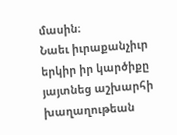մասին։
Նաեւ իւրաքանչիւր երկիր իր կարծիքը յայտնեց աշխարհի խաղաղութեան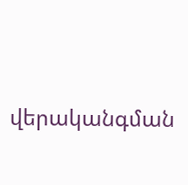վերականգման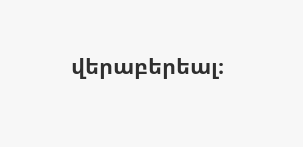վերաբերեալ։